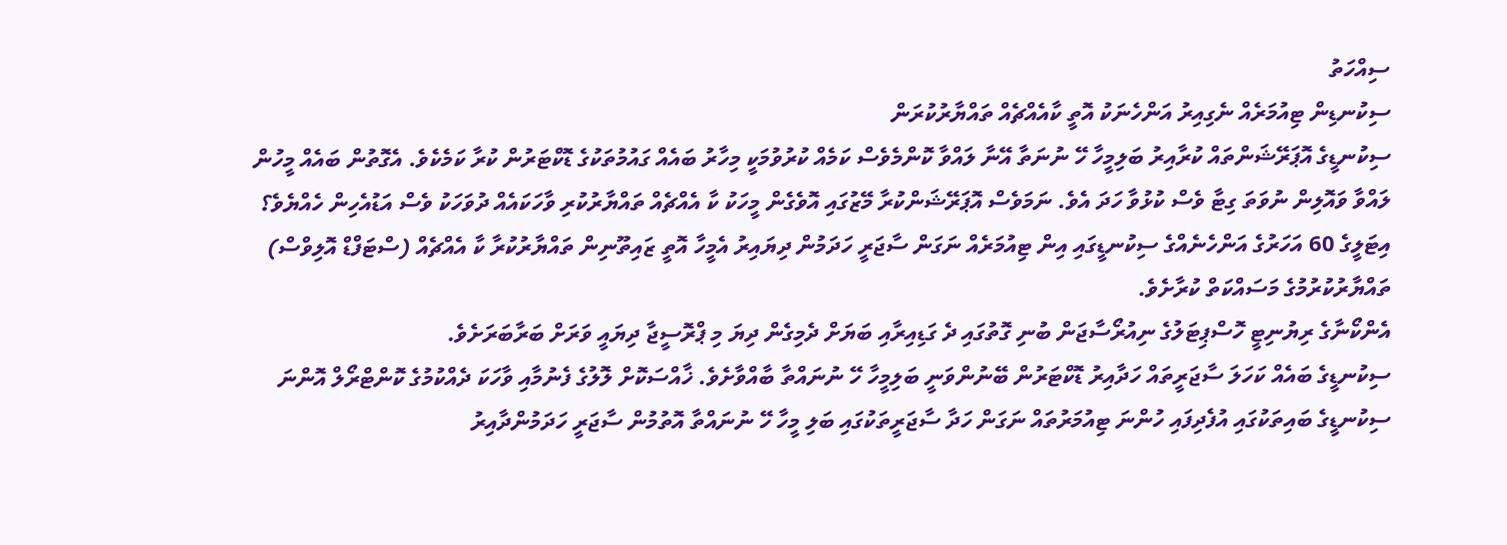ސިއްހަތު
ސިކުނޑިން ޓިއުމަރެއް ނެގިއިރު އަންހެނަކު އޮތީ ކާއެއްޗެއް ތައްޔާރުކުރަން
ސިކުނޑީގެ އޮޕަރޭޝަންތައް ކުރާއިރު ބަލިމީހާ ހޭ ނުނަތާ އޭނާ ލައްވާ ކޮންމެވެސް ކަމެއް ކުރުވުމަކީ މިހާރު ބައެއް ގައުމުތަކުގެ ޑޮކްޓަރުން ކުރާ ކަމެކެވެ. އެގޮތުން ބައެއް މީހުން ލައްވާ ވައޮލިން ނުވަތަ ގިޓާ ވެސް ކުޅުވާ ހަދަ އެވެ. ނަމަވެސް އޮޕަރޭޝަންކުރާ މޭޒުގައި އޮވެގެން މީހަކު ކާ އެއްޗެއް ތައްޔާރުކުރި ވާހަކައެއް ދުވަހަކު ވެސް އަޑުއެހިން ހެއްޔެވެ؟
އިޓަލީގެ 60 އަހަރުގެ އަންހެނެއްގެ ސިކުނޑީގައި އިން ޓިއުމަރެއް ނަގަން ސާޖަރީ ހަދަމުން ދިޔައިރު އެމީހާ އޮތީ ޒައިތޫނިން ތައްޔާރުކުރާ ކާ އެއްޗެއް (ސްޓަފްޑް އޮލިވްސް) ތައްޔާރުކުރުމުގެ މަސައްކަތް ކުރާށެވެ.
އެންކޯނާގެ ރިޔުނިޓީ ހޮސްޕިޓަލުގެ ނިއުރޯސާޖަން ބުނި ގޮތުގައި ދެ ގަޑިއިރާއި ބަޔަށް ދެމިގެން ދިޔަ މި ޕްރޮސީޖާ ދިޔައީ ވަރަށް ބަރާބަރަށެވެ.
ސިކުނޑީގެ ބައެއް ކަހަލަ ސާޖަރީތައް ހަދާއިރު ޑޮކްޓަރުން ބޭނުންވަނީ ބަލިމީހާ ހޭ ނުނައްތާ ބާއްވާށެވެ. ޚާއްސަކޮށް ލޮލުގެ ފެނުމާއި ވާހަކަ ދެއްކުމުގެ ކޮންޓްރޯލް އޮންނަ ސިކުނޑީގެ ބައިތަކުގައި އުފެދިފައި ހުންނަ ޓިއުމަރުތައް ނަގަން ހަދާ ސާޖަރީތަކުގައި ބަލި މީހާ ހޭ ނުނައްތާ އޮތުމުން ސާޖަރީ ހަދަމުންދާއިރު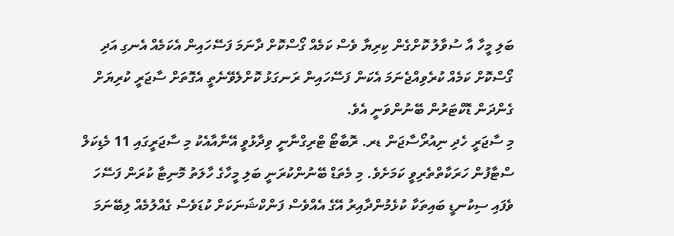ބަލި މީހާ އާ ސުވާލު ކޮށްގެން ކިރިޔާ ވެސް ކަމެއް ގޯސްކޮށް ދާނަމަ ފަސޭހައިން އެކަމެއް އެނގި އަދި ގޯސްކޮށް ކަމެއް ކުރެވިއްޖެނަމަ އެކަން ފަސޭހައިން ރަނގަޅު ކޮށްލެވޭނެތީ އެގޮތަށް ސާޖަރީ ކުރިޔަށް ގެންދަން ޑޮކްޓަރުން ބޭނުންވަނީ އެވެ.
މި ސާޖަރީ ހެދި ނިއުރޯސާޖަން ޑރ. ރޮބާޓޯ ޓްރިގްނާނީ ވިދާޅުވީ އޭނާއާއެކު މި ސާޖަރީގައި 11 މެޑިކަލް ސްޓާފުން ހަރަކާތްތެރިވީ ކަމަށެވެ. މި މެތަޑް ބޭނުންކުރަނީ ބަލި މީހާގެ ހާލަތު މޮނިޓާ ކުރަން ފަސޭހަ ވެފައި ސިކުނޑީ ބައިތަކާ ކުޅެމުންދާއިރު އޭގެ އެއްވެސް ފަންކްޝަނަކަށް ކުޑަވެސް ގެއްލުމެއް ލިބޭނަމަ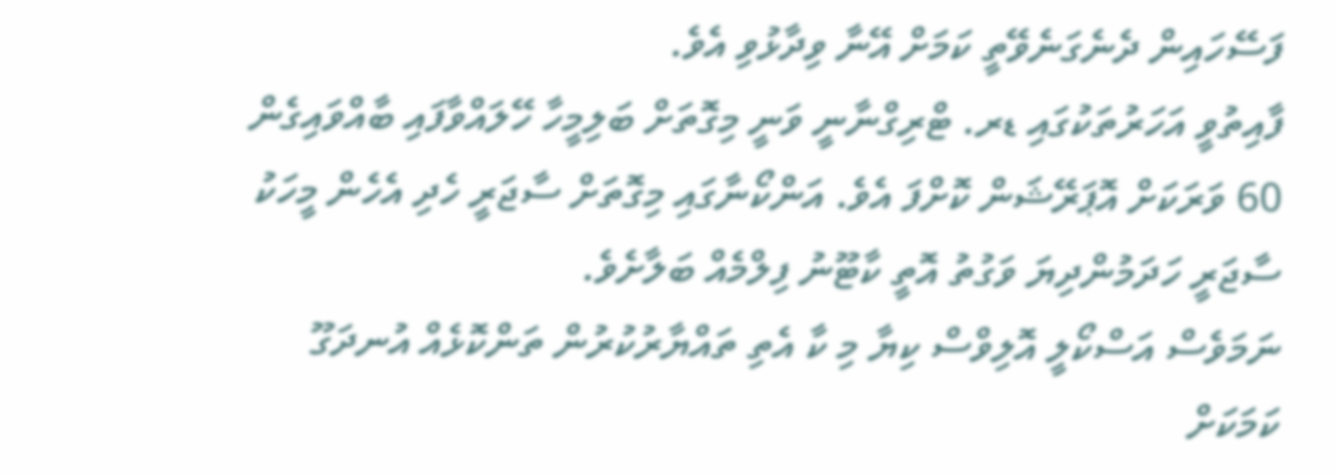ފަސޭހައިން ދެނެގަނެވޭތީ ކަމަށް އޭނާ ވިދާޅުވި އެވެ.
ފާއިތުވީ އަހަރުތަކުގައި ޑރ. ޓްރިގްނާނީ ވަނީ މިގޮތަށް ބަލިމީހާ ހޭލައްވާފައި ބާއްވައިގެން 60 ވަރަކަށް އޮޕަރޭޝަން ކޮށްފަ އެވެ. އަންކޯނާގައި މިގޮތަށް ސާޖަރީ ހެދި އެހެން މީހަކު ސާޖަރީ ހަދަމުންދިޔަ ވަގުތު އޮތީ ކާޓޫނު ފިލްމެއް ބަލާށެވެ.
ނަމަވެސް އަސްކޯލީ އޮލިވްސް ކިޔާ މި ކާ އެތި ތައްޔާރުކުރުން ތަންކޮޅެއް އުނދަގޫ ކަމަކަށް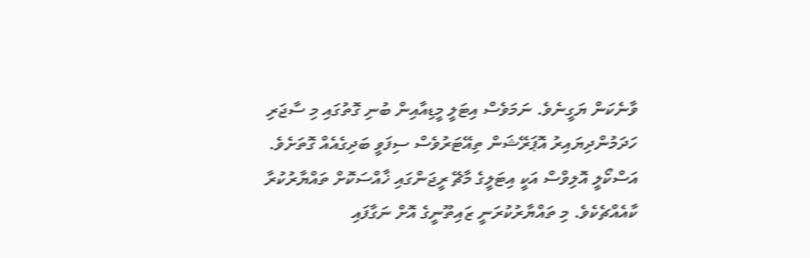ވާނެކަން ޔަގީނެވެ. ނަމަވެސް އިޓަލީ މީޑިއާއިން ބުނި ގޮތުގައި މި ސާޖަރި ހަދަމުންދިޔައިރު އޮޕަރޭޝަން ތިއޭޓަރުވެސް ސިފަވީ ބަދިގެއެއް ގޮތަށެވެ.
އަސްކޯލީ އޮލިވްސް އަކީ އިޓަލީގެ މާޗޭ ރީޖަންގައި ޚާއްސަކޮށް ތައްޔާރުކުރާ ކާއެއްޗެކެވެ. މި ތައްޔާރުކުރަނީ ޒައިތޫނީގެ އޮށް ނަގާފައި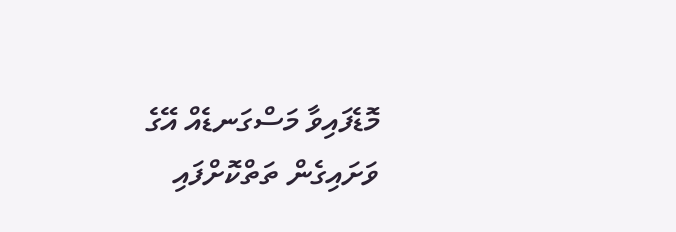މޮޑެފައިވާ މަސްގަނޑެއް އޭގެ ވަށައިގެން ތަތްކޮށްފައި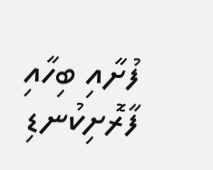ފުށާއި ބިހާއި ފާރޮށިކުނޑި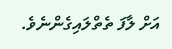އަށް ލާފަ ތެތްލައިގެންނެވެ.